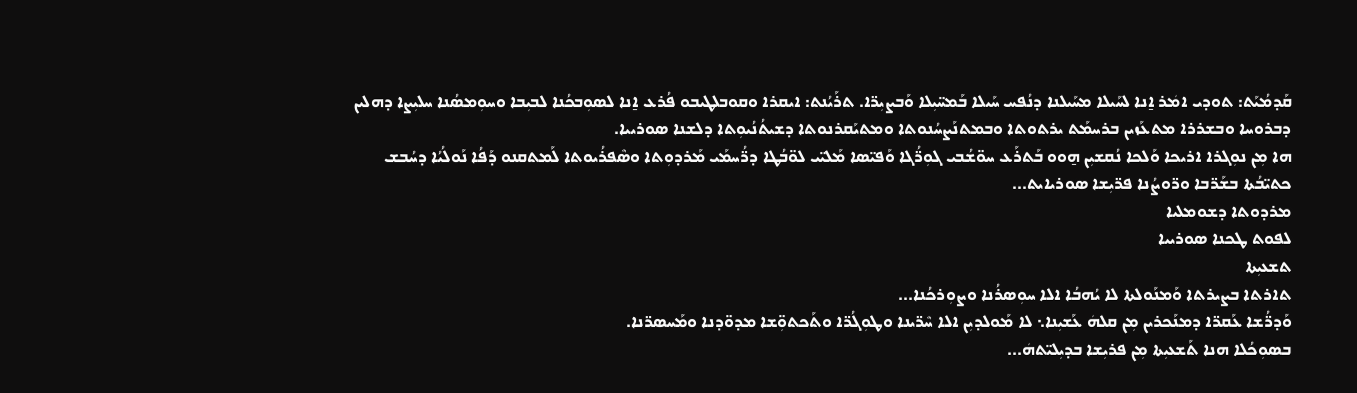ܩܰܕܡܳܝܰܬ: ܬܘܕܝ ܐܡܿܪ ܐ̱ܢܐ ܠܚܰܝܠܐ ܡܚܰܝܠܢܐ ܕܢܳܦܚ ܚܰܝܠܐ ܒܰܡܚ̈ܝܼܠܐ ܘܰܒܨܝܼܪ̈ܐ. ܬܪܰܝܳܢܬ: ܐܝܩܪܐ ܘܩܘܒܠܛܝܒܘ ܦܳܪܥ ܐ̱ܢܐ ܠܣܘܼܒܟܳܢܐ ܠܒܝܼܒܐ ܘܚܘܼܡܣܳܢܐ ܚܠܝܼܨܐ ܕܗܠܝܢ ܕܒܪܘܚܐ ܘܒܫܪܪܐ ܡܬܥܰܙܝܢ ܒܪܚܡܰܬ ܝܪܬܘܬܐ ܘܒܡܬܢܰܨܚܳܢܘܬܐ ܘܡܬܝܰܩܪܢܘܬܐ ܕܫܝܬܳܢܳܝܘܼܬܐ ܕܠܫܢܐ ܣܘܪܝܝܐ.
ܗܐ ܡܼܢ ܢܘܼܓܪܐ ܐܪܝܟܐ ܘܰܠܟܐ ܢܳܩܫܝܼܢ ܗ̱ܘܘ ܒܰܬܪܰܥ ܚܘ̈ܫܳܒܝ ܓܘܼܪ̈ܳܓܐ ܘܰܦܝ̈ܣܐ ܡܰܠܝ̈ܝ ܠܘ̈ܒܳܛܐ ܕܪ̈ܳܚܡܰܝ ܡܰܪܕܘܼܬܐ ܘܣܶܦܪܳܝܘܬܐ ܠܰܡܬܩܢܘ ܕܰܦܳܐ ܢܰܘܠܳܝܳܐ ܕܚܳܒܫ ܟܬܝ̈ܒܳܬܐ ܒܫܰܪ̈ܒܐ ܘܪ̈ܘܨܳܢܐ ܦܪ̈ܝܼܫܐ ܣܘܪܝܐܝܬ...
ܡܪܕܘܬܐ ܕܫܘܡܠܝܐ
ܠܦܘܬ ܛܟܢܐ ܣܘܪܝܝܐ
ܬܫܥܝܼܬܐ
ܬܐܪܬܐ ܒܨܝܪܬܐ ܘܰܡܢܰܘܠܬܐ ܠܐ ܝܳܗܒܳܐ ܐܠܐ ܚܘܼܣܪܳܢܐ ܘܨܘܼܪܟܳܢܐ...
ܘܰܕܪ̈ܳܫܐ ܥܰܩܪ̈ܐ ܕܡܢܰܟܪܝܢ ܡܼܢ ܩܠܗܿ ܥܰܫܝܼܢܐ܆ ܠܐ ܡܰܘܠܕܝܼܢ ܐܠܐ ܚܶܪ̈ܝܢܐ ܘܛܘܼܓܳܪ̈ܐ ܘܬܰܟܬܘܼ̈ܫܐ ܡܕܘ̈ܕܢܐ ܘܡܰܚܣܪ̈ܢܐ.
ܒܣܘܼܟܳܠܐ ܗܢܐ ܬܰܫܥܝܼܬܐ ܡܼܢ ܦܪܝܼܫܐ ܒܕܝܼܠܝ̈ܬܗܿ...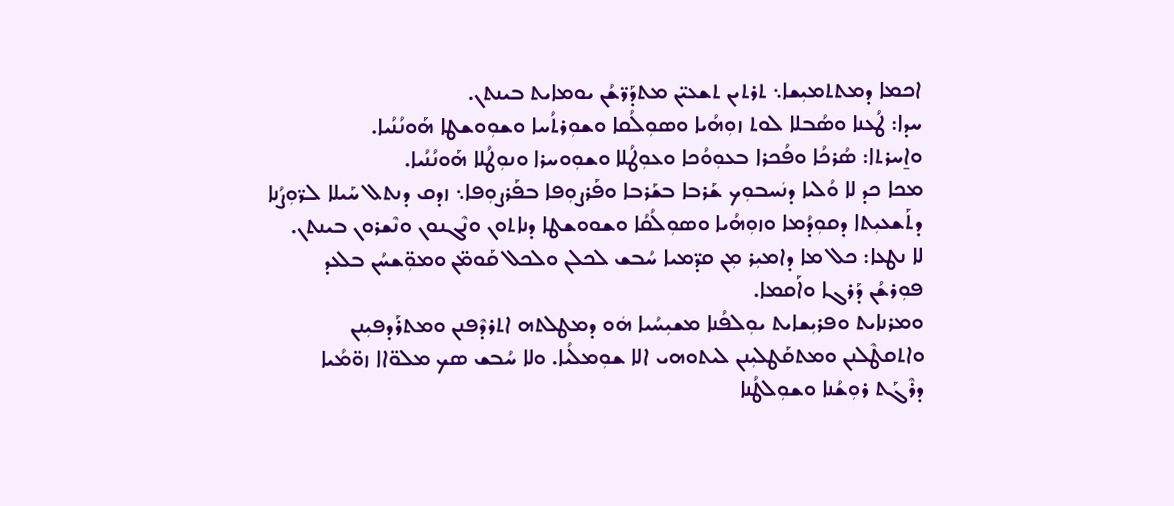ܐܟܡܐ ܕܡܬܬܡܝܼܫܐ܆ ܬܪܬܝܢ ܬܫܥܝ̈ܢ ܡܬܕܰܪ̈ܫܳܢ ܝܘܡܐܝܬ ܒܝܢܬܢ.
ܚܕܐ: ܛܳܥܢܐ ܘܣܳܒܠܐ ܠܘܬ ܙܘܼܗܳܝܐ ܘܣܘܼܠܳܩܐ ܘܫܘܼܪܬܳܚܐ ܘܫܘܼܘܫܛܐ ܗܰܘܢܳܢܳܝܐ.
ܘܐ̱ܚܪܬܐ: ܣܳܪܟܳܐ ܘܦܳܟܪܐ ܒܥܘܼܘܳܟܐ ܘܥܘܼܛܳܠܐ ܘܫܘܼܘܚܪܐ ܘܢܘܼܛܳܠܐ ܗܰܘܢܳܢܳܝܐ.
ܡܟܐ ܟܕ ܠܐ ܘܳܠܝܐ ܕܢܿܚܒܘܼܟ ܫܰܪܒܐ ܒܫܰܪܒܐ ܘܦܰܪܨܘܼܦܐ ܒܦܰܪܨܘܼܦܐ܆ ܙܕܩ ܕܢܬܠ ܚܰܝܠܐ ܠܪ̈ܘܼܨܳܢܐ ܕܬܰܫܥܝܼܬܐ ܕܩܘܼܕܳܡܐ ܘܙܘܼܗܳܝܐ ܘܣܘܼܠܳܩܳܐ ܘܫܘܘܫܛܐ ܕܢܐܬܘܢ ܘܢܶܓܢܘܢ ܘܢܶܫܪܘܢ ܒܝܢܬܢ.
ܠܐ ܢܛܥܐ: ܟܠ ܡܐ ܕܐܡܝܼܪ ܡܼܢ ܩܕ̈ܡܝܐ ܚܳܒܫ ܠܟܠܢ ܘܠܟܠ ܩܰܘܡ̈ܢ ܘܡܘܼ̈ܫܚܳܢ ܒܠܥܕ ܦܘܼܪܫܳܢ ܕܰܪܓܐ ܘܐܰܩܡܐ.
ܘܡܪܢܐܝܬ ܘܦܪܝܼܫܐܝܬ ܝܘܼܠܦܳܢܐ ܡܫܝܼܚܳܝܐ ܗܿܘ ܕܡܛܠܬܗ ܐܬܪܕܶܦܢܢ ܘܡܬܪܰܕܦܝܼܢܢ ܘܐܬܩܛܶܠܢܢ ܘܡܬܩܰܛܠܝܼܢܢ ܠܝܬܘܗܝ ܐܠܐ ܫܘܼܡܠܳܝܐ. ܘܠܐ ܚܳܒܫ ܣܟ ܡܠܘ̈ܐܐ ܙܘ̈ܡܳܝܐ ܕܪܶܓܰܬ ܪܘܼܫܳܢܐ ܘܫܘܼܠܛܳܢܐ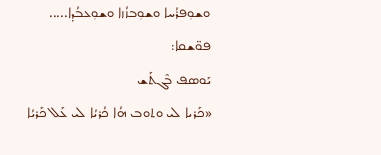ܘܫܘܼܦܪܳܚܐ ܘܫܘܼܒܙܳܙܐ ܘܫܘܼܥܒܳܕܐ.....
ܦܘ̈ܫܩܐ:
ܝܰܘܣܦ ܒܶܓܬܰܫ
«ܟܰܪܝܐ ܠܝ ܘܬܘܒ ܗܳܐ ܟܳܪܝܳܐ ܠܝ ܥܰܠ ܟܰܪܝܳܐ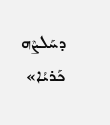ܕܚܰܠܨܶܗ ܟܰܪܝܳܐ»